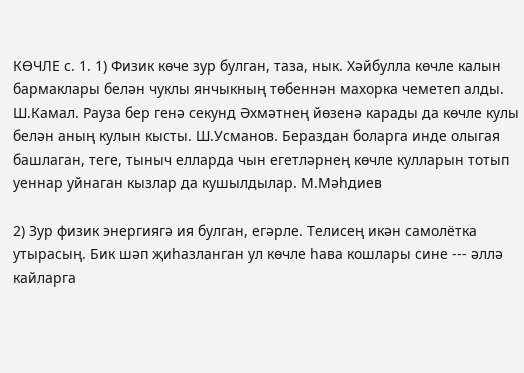КӨЧЛЕ с. 1. 1) Физик көче зур булган, таза, нык. Хәйбулла көчле калын бармаклары белән чуклы янчыкның төбеннән махорка чеметеп алды. Ш.Камал. Рауза бер генә секунд Әхмәтнең йөзенә карады да көчле кулы белән аның кулын кысты. Ш.Усманов. Бераздан боларга инде олыгая башлаган, теге, тыныч елларда чын егетләрнең көчле кулларын тотып уеннар уйнаган кызлар да кушылдылар. М.Мәһдиев

2) Зур физик энергиягә ия булган, егәрле. Телисең икән самолётка утырасың. Бик шәп җиһазланган ул көчле һава кошлары сине --- әллә кайларга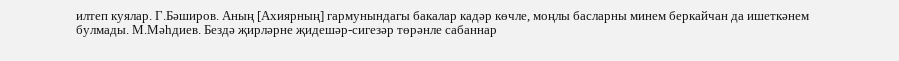илтеп куялар. Г.Бәширов. Аның [Ахиярның] гармунындагы бакалар кадәр көчле, моңлы басларны минем беркайчан да ишеткәнем булмады. М.Мәһдиев. Бездә җирләрне җидешәр-сигезәр төрәнле сабаннар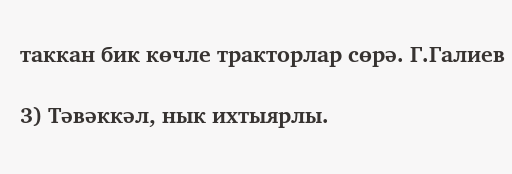таккан бик көчле тракторлар сөрә. Г.Галиев

3) Тәвәккәл, нык ихтыярлы.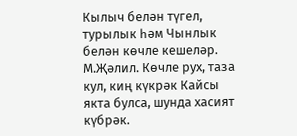Кылыч белән түгел, турылык һәм Чынлык белән көчле кешеләр. М.Җәлил. Көчле рух, таза кул, киң күкрәк Кайсы якта булса, шунда хасият күбрәк.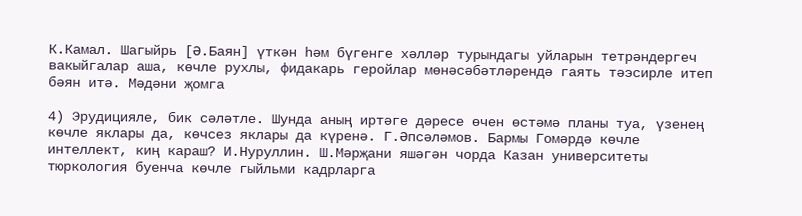К.Камал. Шагыйрь [Ә.Баян] үткән һәм бүгенге хәлләр турындагы уйларын тетрәндергеч вакыйгалар аша, көчле рухлы, фидакарь геройлар мөнәсәбәтләрендә гаять тәэсирле итеп бәян итә. Мәдәни җомга

4) Эрудицияле, бик сәләтле. Шунда аның иртәге дәресе өчен өстәмә планы туа, үзенең көчле яклары да, көчсез яклары да күренә. Г.Әпсәләмов. Бармы Гомәрдә көчле интеллект, киң караш? И.Нуруллин. Ш.Мәрҗани яшәгән чорда Казан университеты тюркология буенча көчле гыйльми кадрларга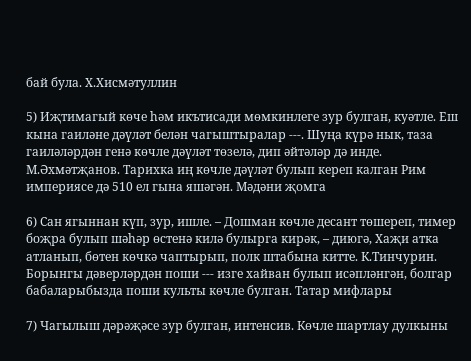бай була. Х.Хисмәтуллин

5) Иҗтимагый көче һәм икътисади мөмкинлеге зур булган, куәтле. Еш кына гаиләне дәүләт белән чагыштыралар ---. Шуңа күрә нык, таза гаиләләрдән генә көчле дәүләт төзелә, дип әйтәләр дә инде. М.Әхмәтҗанов. Тарихка иң көчле дәүләт булып кереп калган Рим империясе дә 510 ел гына яшәгән. Мәдәни җомга

6) Сан ягыннан күп, зур, ишле. – Дошман көчле десант төшереп, тимер боҗра булып шәһәр өстенә килә булырга кирәк, – диюгә, Хаҗи атка атланып, бөтен көчкә чаптырып, полк штабына китте. К.Тинчурин. Борынгы дәверләрдән поши --- изге хайван булып исәпләнгән, болгар бабаларыбызда поши культы көчле булган. Татар мифлары

7) Чагылыш дәрәҗәсе зур булган, интенсив. Көчле шартлау дулкыны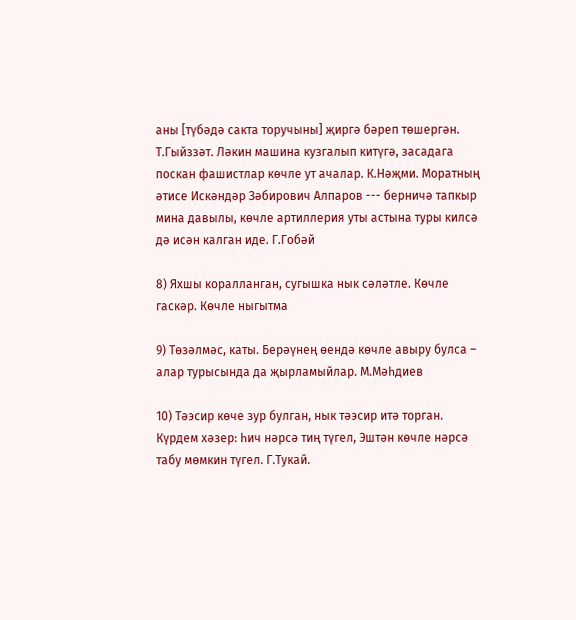аны [түбәдә сакта торучыны] җиргә бәреп төшергән. Т.Гыйззәт. Ләкин машина кузгалып китүгә, засадага поскан фашистлар көчле ут ачалар. К.Нәҗми. Моратның әтисе Искәндәр Зәбирович Алпаров --- берничә тапкыр мина давылы, көчле артиллерия уты астына туры килсә дә исән калган иде. Г.Гобәй

8) Яхшы коралланган, сугышка нык сәләтле. Көчле гаскәр. Көчле ныгытма

9) Төзәлмәс, каты. Берәүнең өендә көчле авыру булса – алар турысында да җырламыйлар. М.Мәһдиев

10) Тәэсир көче зур булган, нык тәэсир итә торган. Күрдем хәзер: һич нәрсә тиң түгел, Эштән көчле нәрсә табу мөмкин түгел. Г.Тукай.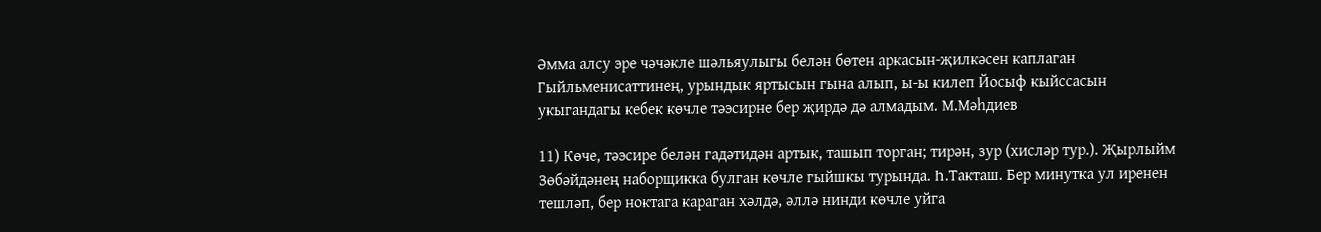Әмма алсу эре чәчәкле шәльяулыгы белән бөтен аркасын-җилкәсен каплаган Гыйльменисаттинең, урындык яртысын гына алып, ы-ы килеп Йосыф кыйссасын укыгандагы кебек көчле тәэсирне бер җирдә дә алмадым. М.Мәһдиев

11) Көче, тәэсире белән гадәтидән артык, ташып торган; тирән, зур (хисләр тур.). Җырлыйм Зөбәйдәнең наборщикка булган көчле гыйшкы турында. Һ.Такташ. Бер минутка ул иренен тешләп, бер ноктага караган хәлдә, әллә нинди көчле уйга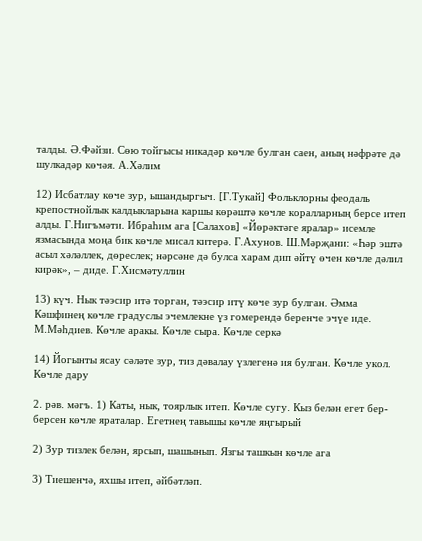талды. Ә.Фәйзи. Сөю тойгысы никадәр көчле булган саен, аның нәфрәте дә шулкадәр көчәя. А.Хәлим

12) Исбатлау көче зур, ышандыргыч. [Г.Тукай] Фольклорны феодаль крепостнойлык калдыкларына каршы көрәштә көчле коралларның берсе итеп алды. Г.Нигъмәти. Ибраһим ага [Салахов] «Йөрәктәге яралар» исемле язмасында моңа бик көчле мисал китерә. Г.Ахунов. Ш.Мәрҗани: «Һәр эштә асыл хәләллек, дөреслек; нәрсәне дә булса харам дип әйтү өчен көчле дәлил кирәк», – диде. Г.Хисмәтуллин

13) күч. Нык тәэсир итә торган, тәэсир итү көче зур булган. Әмма Кәшфинең көчле градуслы эчемлекне үз гомерендә беренче эчүе иде. М.Мәһдиев. Көчле аракы. Көчле сыра. Көчле серкә

14) Йогынты ясау сәләте зур, тиз дәвалау үзлегенә ия булган. Көчле укол. Көчле дару

2. рәв. мәгъ. 1) Каты, нык, тоярлык итеп. Көчле сугу. Кыз белән егет бер-берсен көчле яраталар. Егетнең тавышы көчле яңгырый

2) Зур тизлек белән, ярсып, шашынып. Язгы ташкын көчле ага

3) Тиешенчә, яхшы итеп, әйбәтләп.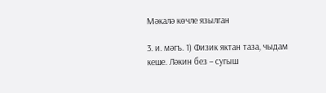Мәкалә көчле язылган

3. и. мәгъ. 1) Физик яктан таза, чыдам кеше. Ләкин без – сугыш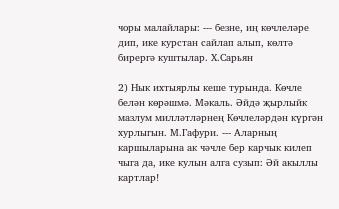чоры малайлары: --- безне, иң көчлеләре дип, ике курстан сайлап алып, көлтә бирергә куштылар. Х.Сарьян

2) Нык ихтыярлы кеше турында. Көчле белән көрәшмә. Мәкаль. Әйдә җырлыйк мазлум милләтләрнең Көчлеләрдән күргән хурлыгын. М.Гафури. --- Аларның каршыларына ак чәчле бер карчык килеп чыга да, ике кулын алга сузып: Әй акыллы картлар!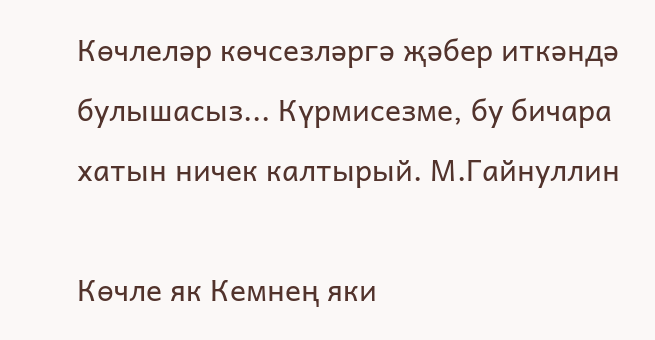Көчлеләр көчсезләргә җәбер иткәндә булышасыз... Күрмисезме, бу бичара хатын ничек калтырый. М.Гайнуллин

Көчле як Кемнең яки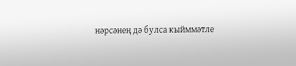нәрсәнең дә булса кыйммәтле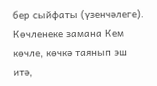бер сыйфаты (үзенчәлеге). Көчленеке замана Кем көчле, көчкә таянып эш итә,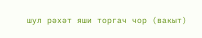шул рәхәт яши торгач чор (вакыт)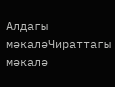Алдагы мәкаләЧираттагы мәкалә